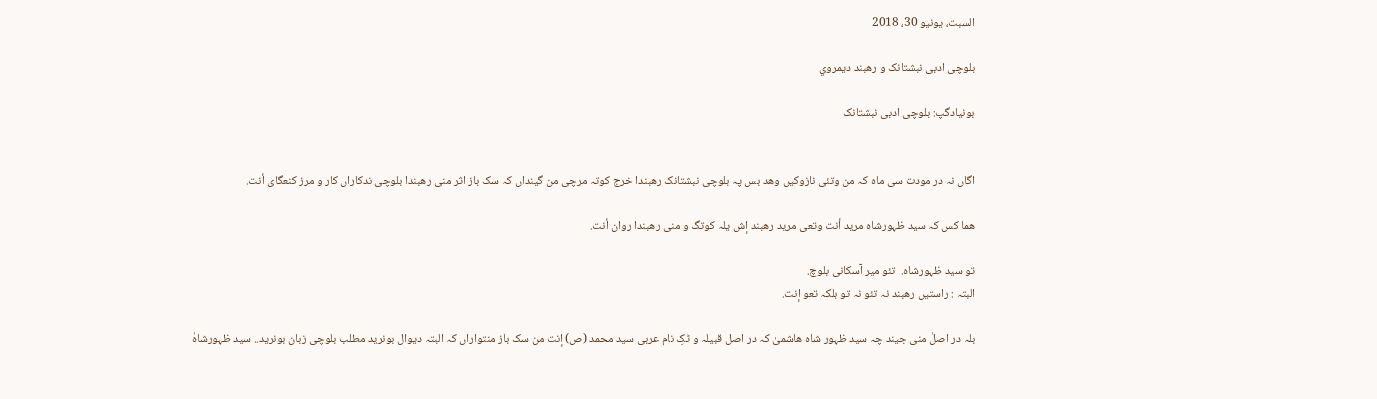السبت، يونيو 30، 2018

بلوچی ادبی نبشتانک و رھبند دیمروي

بونیادگپ: بلوچی ادبی نبشتانک


اگاں نہ در مودت سی ماہ کہ من وتئی نازوکیں وھد بس پہ بلوچی نبشتانک رھبندا خرج کوتہ مرچی من گینداں کہ سک باز اثر منی رھبندا بلوچی ندکاراں کار و مرز کنعگای أنت.

ھما کس کہ سید ظہورشاہ مرید أنت وتعی مرید رھبند إش یلہ کوتگ و منی رھبندا روان أنت.

تو سید ظہورشاہ.  تئو میر آسکانی بلوچ.
البتہ : راستیں رھبند نہ تئو نہ تو بلکہ تعو إنت.

بلہ در اصلٰ منی جیند چہ سید ظہور شاہ ھاشمیٰ کہ در اصل قبیلہ و ٹکِ نام عربی سید محمد (ص) إنت من سک باز منتواراں کہ البتہ دیوال بونرید مطلب بلوچی زبان بونرید.. سید ظہورشاہٰ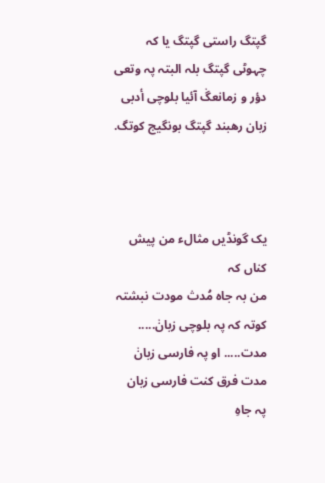گپتگ راستی گپتگ یا کہ چہوٹی گپتگ بلہ البتہ پہ وتعی دؤر و زمانعگٰ آئیا بلوچی أدبی زبان رھبند گپتگ بونگیج کوتگ.



یک گونڈیں مثالء من پیش کناں کہ
من بہ جاہ مُدتٰ مودت نبشتہ کوتہ کہ پہ بلوچی زبانٰ..... مدت..... او پہ فارسی زبانٰ مدت فرق کنت فارسی زبان پہ جاہِ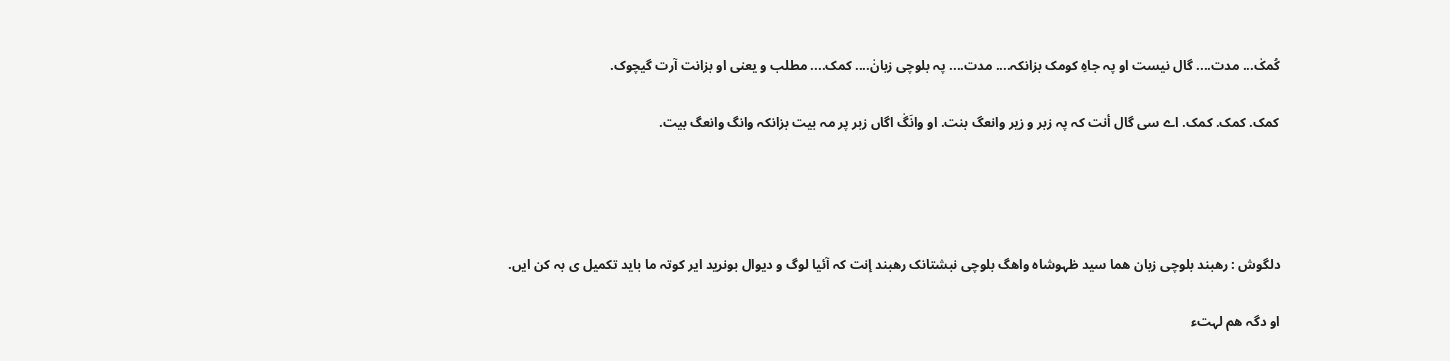کُمکٰ... مدت.... گال نیست او پہ جاہِ کومک بزانکہ.... مدت.... پہ بلوچی زبانٰ.... کمک.... مطلب و یعنی او بزانت آرت گیچوک.

کمک. کمک. کمک. اے سی گال أنت کہ پہ زبر و زیر وانعگ بنت. او وانَگٰ اگاں زبر پر مہ بیت بزانکہ وانگ وانعگ بیت.




دلگوش : رھبند بلوچی زبان ھما سید ظہوشاہ واھگ بلوچی نبشتانک رھبند إنت کہ آئیا لوگ و دیوال بونرید ایر کوتہ ما باید تکمیل ی بہ کن ایں.

او دگہ ھم لہتء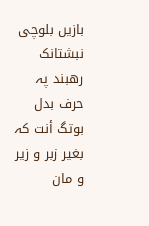بازیں بلوچی نبشتانک رھبند پہ حرف بدل بوتگ أنت کہ بغیر زبر و زیر و مان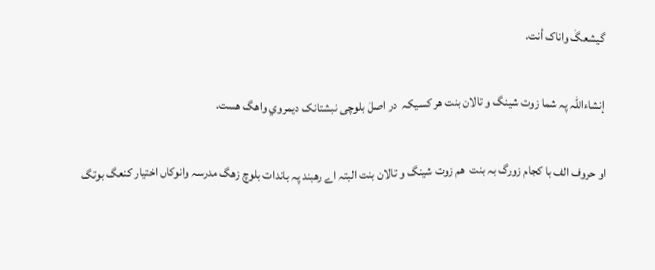گیشعگٰ واناک أنت.

إنشاءاللّہ پہ شما زوت شینگ و تالان بنت ھر کسیکہ  در اصلٰ بلوچی نبشتانک دیمروي واھگ ھست.

او حروف الف با کجام زورگ بہ بنت  ھم زوت شینگ و تالان بنت البتہ اے رھبند پہ باندات بلوچ زھگ مدرسہ وانوکاں اختیار کنعگ بوتگ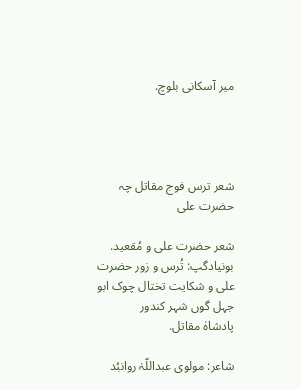میر آسکانی بلوچ.




شعر ترس فوج مقاتل چہ حضرت علی

شعر حضرت علی و مُقعید.
بونیادگپ: تُرس و زور حضرت علی و شکایت تختال چوک ابو جہل گوں شہر کندور                پادشاہٰ مقاتل.

شاعر: مولوی عبداللّہٰ روانبُد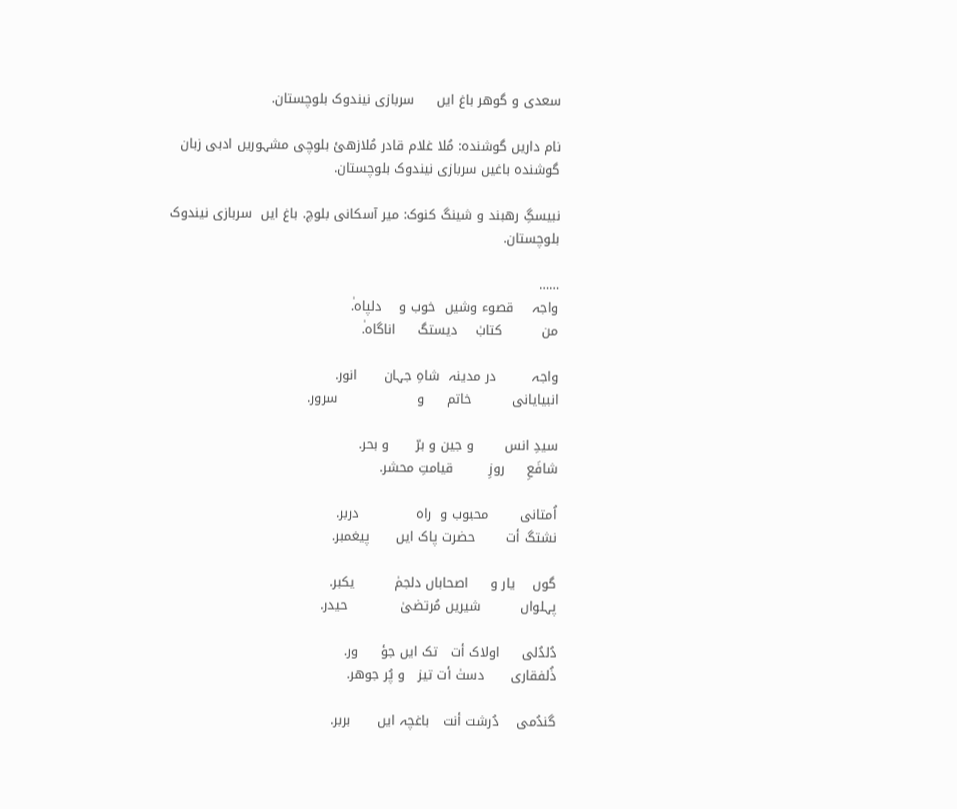سعدی و گوھر باغ ایں     سربازی نیندوک بلوچستان.

نام داریں گوشندہ: مُلا غلام قادر مُلازھئ بلوچی مشہوریں ادبی زبان گوشندہ باغیں سربازی نیندوک بلوچستان.

نبیسگِ رھبند و شینگ کنوک: میر آسکانی بلوچ. باغ ایں  سربازی نیندوک بلوچستان.

……
واجہ    قصوء وشیں  خوب و    دلپاہٰ.
من         کتابٰ    دیستگ     اناگاہٰ.

واجہ        در مدینہ  شاہِ جہان      انور.
انبیایانی         خاتم     و                  سرور.

سیدِ انس       و جین و برّ      و بحر.
شافَعِ     روزِ        قیامتِ محشر.

اُمتانی       محبوب و  راہ             دربر.
نشتگ أت       حضرت پاک ایں      پیغمبر.

گوں    یار و     اصحاباں دلجمٰ         یکبر.
پہلواں         شیریں مُرتضیٰ            حیدر.

دُلدُلی     اولاک أت   تک ایں جؤ     ور.
ذُلفقاری      دستٰ أت تیز   و پُر جوھر.

گندُمی    دُرشت أنت   باغچہ ایں      بربر.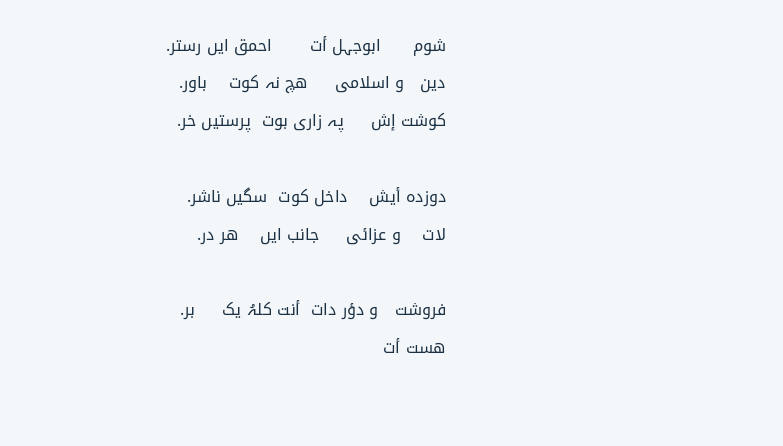شوم      ابوجہل أت       احمق ایں رستر.
دین   و اسلامی     ھچ نہ کوت    باور.
کوشت إش     پہ زاری بوت  پرستیں خر.

دوزدہ أیش    داخل کوت  سگیں ناشر.
لات    و عزائی     جانب ایں    ھر در.

فروشت   و دؤر دات  أنت کلہُ یک     بر.
ھست أت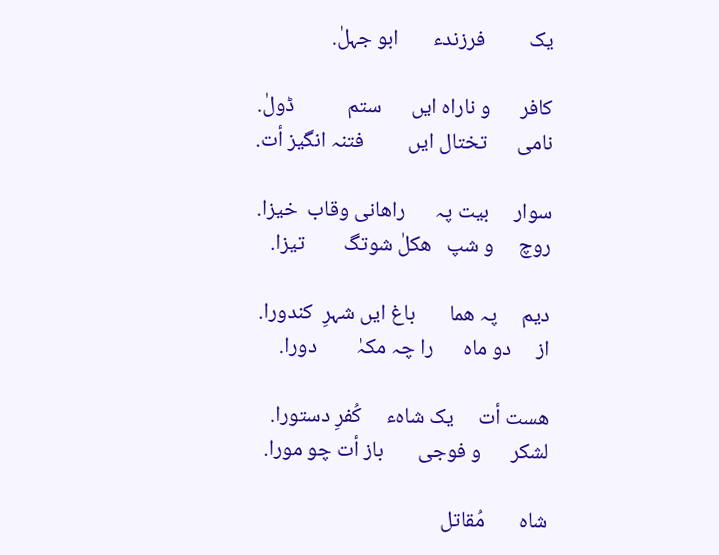یک         فرزندء       ابو جہلٰ.

کافر      و ناراہ ایں      ستم           ڈولٰ.
نامی      تختال ایں         فتنہ انگیز أت.

سوار     بیت پہ      راھانی وقاب  خیزا.
روچ     و شپ   ھکلٰ شوتگ        تیزا.

دیم     پہ ھما       باغ ایں شہرِ  کندورا.
از     دو ماہ      را چہ مکہٰ        دورا.

ھست أت     یک شاہء     کُفرِ دستورا.
لشکر      و فوجی       باز أت چو مورا.

شاہ       مُقاتل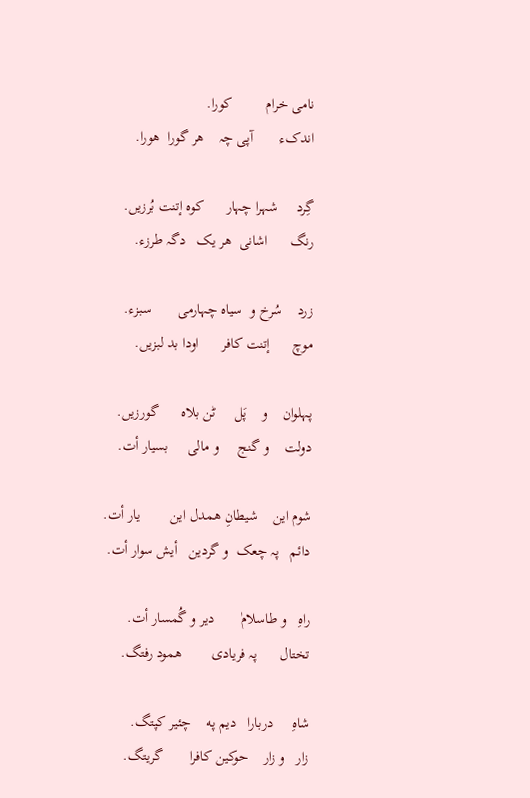نامی خرام         کورا.
اندکء       آپی چہ    ھر گورا  ھورا.

گِرد     شہرا چہار      کوہ إتنت بُرزیں.
رنگ      اشانی  ھر یک   دگہ طرزء.

زرد    سُرخ و  سیاہ چہارمی       سبزء.
موچ      إتنت کافر      اودا بد لبزیں.

پہلوان    و    پَل     ٹن بلاہ      گورزیں.
دولت    و گنج     و مالی     بسیار أت.

شوم این    شیطانِ همدل این        یار أت.
دائم   پہ چعک  و گردین   أیش سوار أت.

راهِ   و طاسلامٰ       دیر و گُمسار أت.
تختال      پہ فریادی        همود رفتگ.

شاهِ     دربارا   دیم په    چئیر کپتگ.
زار   و زار    حوکین کافرا       گریتگ.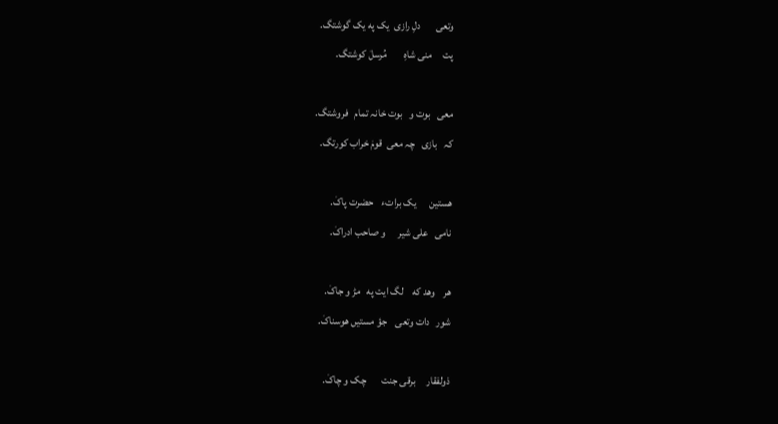وتعی       دلِ رازی  یک په یک گوشتگ.
پت     منی شاهِ        مُرسلٰ کوشتگ.

معی   بوت و   بوت خانہ تمام   فروشتگ.
کہ   بازی   چہ معی  قومٰ خراب کورتگ.

هستین      یک براتء    حضرت پاکٰ.
نامی   علی شیر      و صاحب ادراکٰ.

هر    وهد که    لگ ایت په   مڑ و جاکٰ.
شور   دات وتعی    جؤ مستیں ھوسناکٰ.

ذولفقار     برقی جنت       چک و چاکٰ.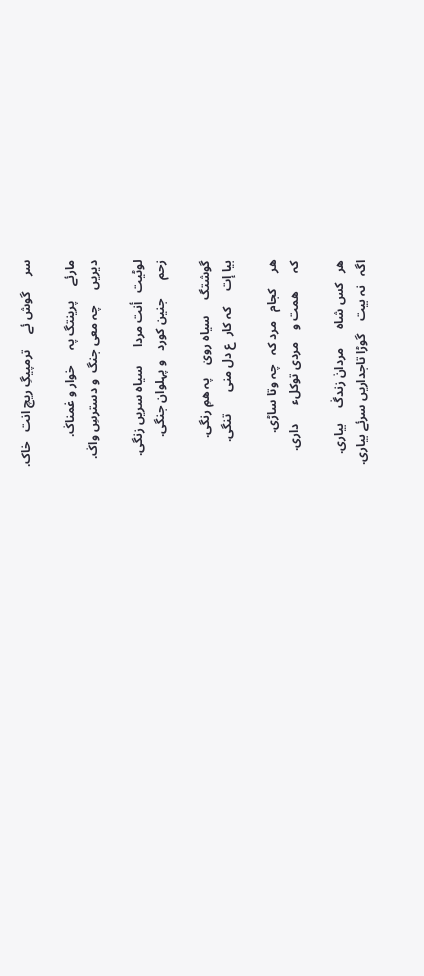سر     گوش ئے     ترمپیگِ ریچ انت   خاک.

مارئے     پرینتگ پہ     خوار و غمناکٰ.
دیریں     چہ معی جنگ  و دسترسِ واکٰ.

لوٹیت   أنت مردا      سیاه سریں زنگی.
زحم      جنین کورد   و پہلوان جنگی.

گوشتگ     سیاہ رویٰ    پہ ھمِ رنگی.
بیا إت     کہ کار  ع دل منی       تنگی.

ھر     کجام   مرد کہ   چہ وتا ساڑی.
کہ      ھمت و    مردی توکلء      داری.

ھر   کس شاہ      مردانٰ زندگٰ     بیاری.
اگہ   نہ بیت    گوڑا تاجداریں سرئے بیاری.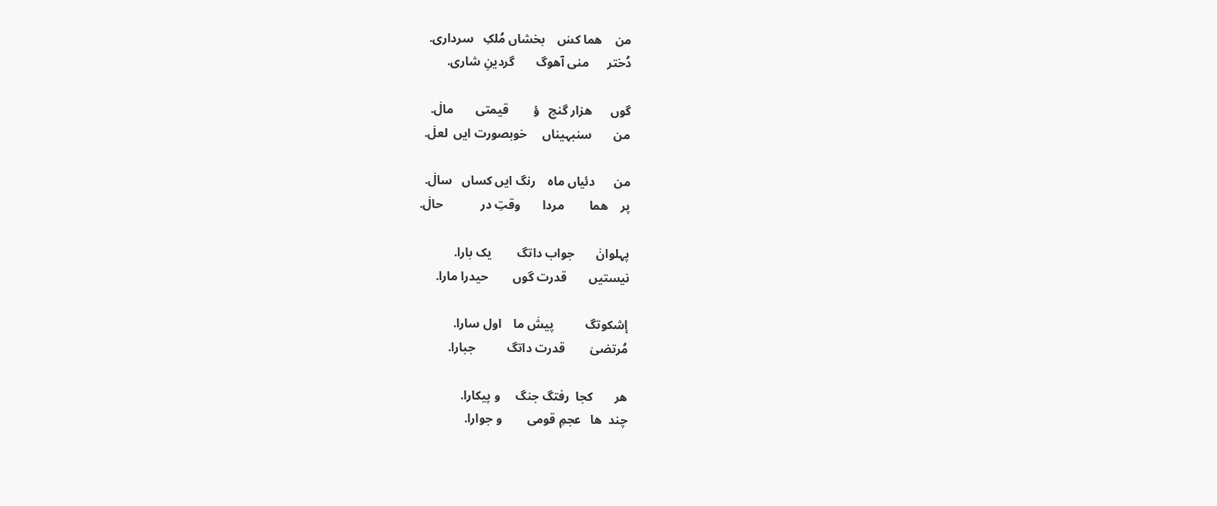من    ھما کسٰ    بخشاں مُلکِ   سرداری.
دُختر      منی آھوگ       گردینِ شاری.

گوں      ھزار گنج   ؤ        قیمتی       مالٰ.
من       سنبہیناں     خوبصورت ایں  لعلٰ.

من      دئیاں ماہ    رنگ ایں کساں   سالٰ.
پر    ھما        مردا       وقتِ در            حالٰ.

پہلوانٰ       جواب داتگ        یک بارا.
نیستیں       قدرت گوں        حیدرا مارا.

إشکوتگ          پیشٰ ما    اول سارا.
مُرتضیٰ        قدرت داتگ          جبارا.

ھر       کجا  رفتگ جنگ     و پیکارا.
چند  ھا   عجمِ قومی        و جوارا.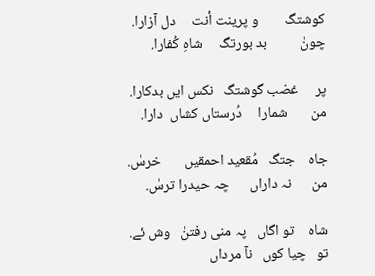کوشتگ        و پرینت أنت     دل آزارا.
چونٰ          بد بورتگ     شاہِ کُفارا.

پر     غضب گوشتگ   نکس ایں بدکارا.
من       شمارا     دُرستاں کشاں  دارا.

جاہ    جتگ   مُقعید احمقیں       خرسٰ.
من      نہ داراں      چہ حیدرا ترسٰ.

شاہ    تو اگاں   پہ منی رفتنٰ   وش ئے.
تو   چیا کوں   نآ مرداں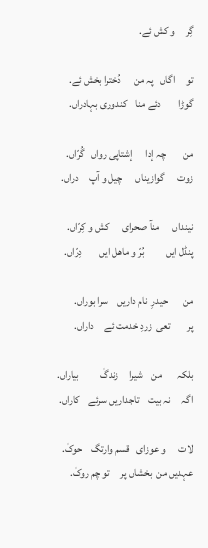گِر     و کش ئے.

تو     اگاں   پہ من      دُخترا بخش ئے.
گوڑا        دئے منا    کندوری بہادراں.

من        چہ إدا      إشتاپی رواں   گُرّاں.
زوت      گوازیناں      چیل و آپ     دراں.

نینداں      منآ صحرای      کش و کِرّاں.
پنڈل ایں          بُرّ و ماھل ایں        دِرّاں.

من       حیدرِ  نام داریں    سرا بوراں.
پر        تعی  زردِ خدمت ئے     داراں.

بلکہ       من    شیرا     زندگٰ          بیاراں.
اگہ     نہ بیت    تاجداریں سرئے    کاراں.

لات      و عوزای   قسم وارتگ    حوکٰ.
عہدیں من  بخشاں پر     تو چم روکٰ.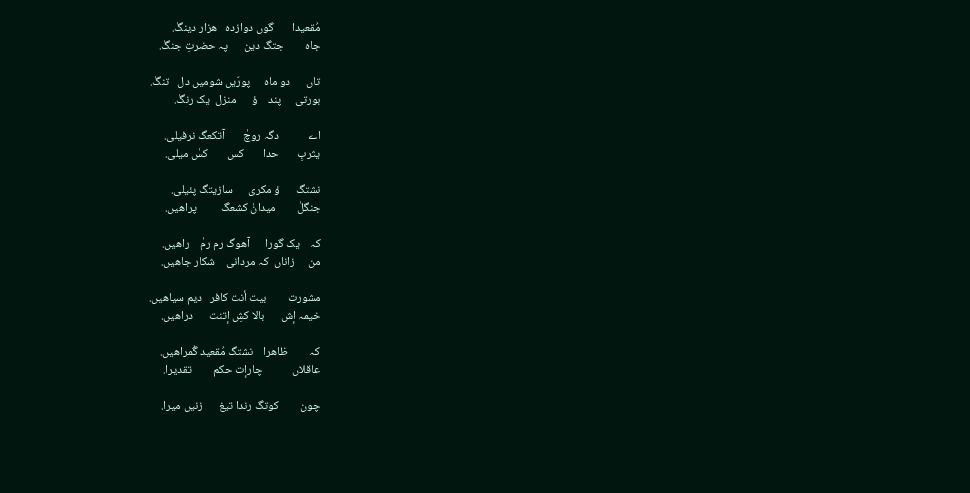مُقعیدا       گوں دوازدہ   ھزار دینگٰ.
جاہ        جتگ دین      پہ حضرتِ جنگٰ.

تاں      دو ماہ     پورّیں شومیں دل   تنگٰ.
بورتی     پند    ؤ      منزل  یک رنگٰ.

اے           دگہ روچٰ       آتکعگ نرفیلی.
یثربِ       حدا       کس       کسٰ میلی.

نشتگ      ؤ مکری      سازیتگ پئیلی.
جنگلٰ        میدانٰ کشعگ         پراھیں.

کہ    یک گورا      آھوگ رم رمٰ    راھیں.
من     زاناں  کہ مردانی    شکار جاھیں.

مشورت        بیت أنت کافر   دیم سیاهیں.
خیمہ إش      بالا کشِ إتنت      دراهیں.

کہ        ظاھرا    نشتگ مُقعید گُمراھیں.
عاقلاں           چارإت حکم        تقدیرا.

چون        کوتگ رندا تیغ      زنیں میرا.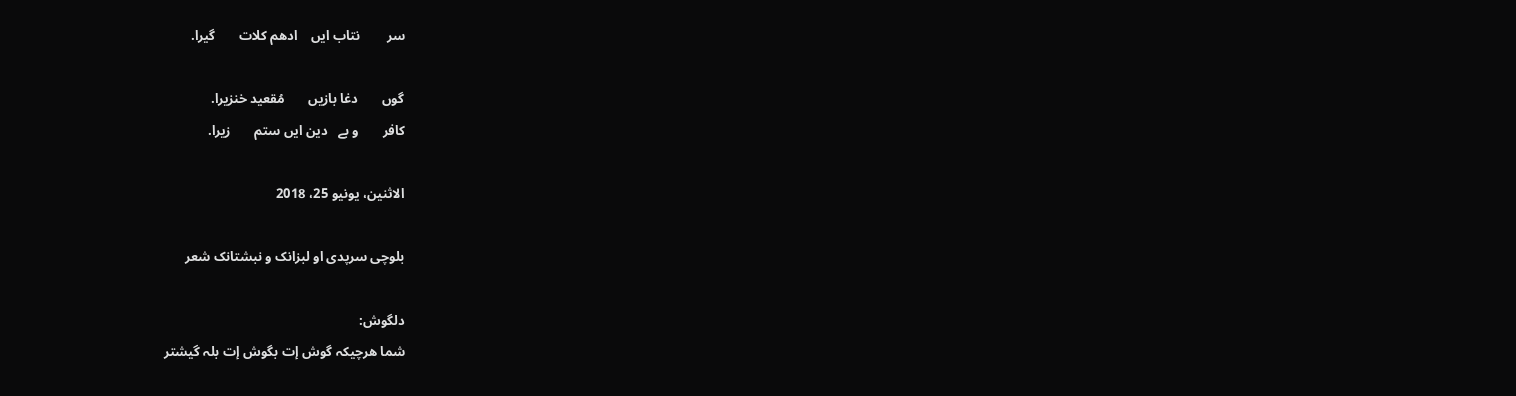سر        نتاب ایں    ادھم کلات       گیرا.

گوں       دغا بازیں       مُقعید خنزیرا.
کافر       و بے   دین ایں ستم       زیرا.

الاثنين، يونيو 25، 2018

بلوچی سرپدی او لبزانک و نبشتانک شعر

دلگوش:
شما ھرچیکہ گوش إت بگوش إت بلہ گیشتر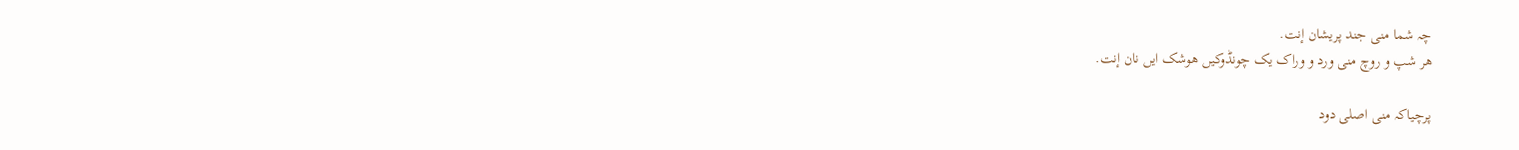چہ شما منی جند پریشان إنت.
ھر شپ و روچ منی ورد و وراک یک چونڈوکیں ھوشک ایں نان إنت.

پرچیاکہ منی اصلی دود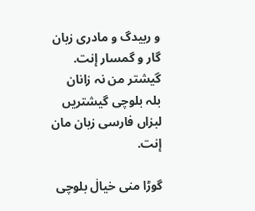و ربیدگ و مادری زبان گار و گمسار إنت.
گیشتر من نہ زانان بلہ بلوچی گیشتریں لبزاں فارسی زبان مان إنت.

گوڑا منی خیالٰ بلوچی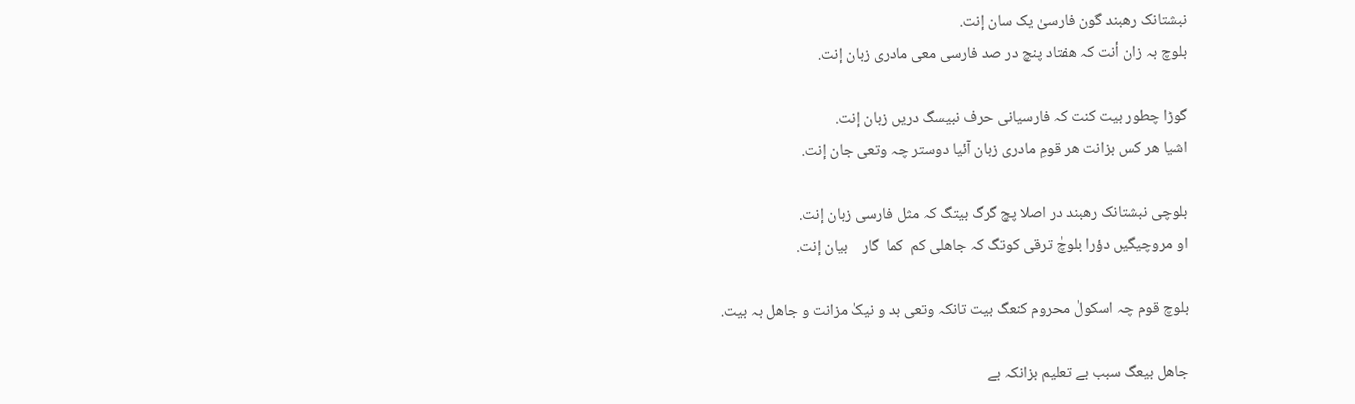نبشتانک رھبند گون فارسیٰ یک سان إنت.
بلوچ بہ زان أنت کہ ھفتاد پنچ در صد فارسی معی مادری زبان إنت.

گوڑا چطور بیت کنت کہ فارسیانی حرف نبیسگ دریں زبان إنت.
اشیا ھر کس بزانت ھر قومِ مادری زبان آئیا دوستر چہ وتعی جان إنت.

بلوچی نبشتانک رھبند در اصلا پچ گرگ بیتگ کہ مثل فارسی زبان إنت.
او مروچیگیں دؤرا بلوچٰ ترقی کوتگ کہ جاھلی کم  کما  گار    بیان إنت.

بلوچ قوم چہ اسکولٰ محروم کنعگ بیت تانکہ وتعی بد و نیکٰ مزانت و جاھل بہ بیت.

جاھل بیعگ سبب بے تعلیم بزانکہ بے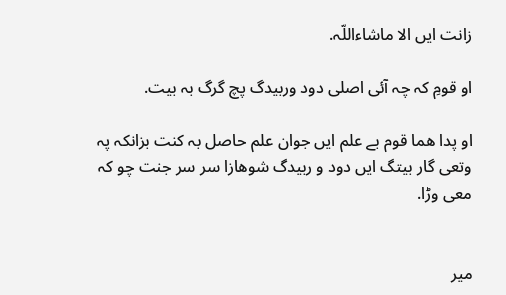زانت ایں الا ماشاءاللّہ.

او قومِ کہ چہ آئی اصلی دود وربیدگ پچ گرگ بہ بیت.

او پدا ھما قوم بے علم ایں جوان علم حاصل بہ کنت بزانکہ پہ وتعی گار بیتگ ایں دود و ربیدگ شوھازا سر سر جنت چو کہ معی وڑا.


میر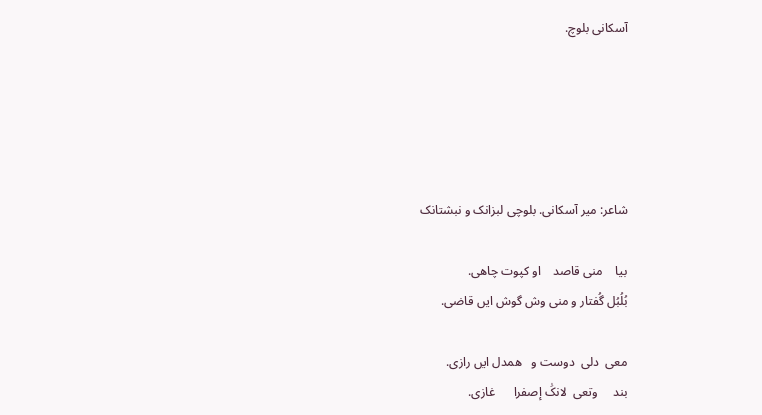آسکانی بلوچ.





شاعر: میر آسکانی. بلوچی لبزانک و نبشتانک

بیا    منی قاصد    او کپوت چاهی.
بُلُبُل گُفتار و منی وش گوش ایں قاضی.

معی  دلی  دوست و   همدل ایں رازی.
بند     وتعی  لانکَٰ إصفرا      غازی.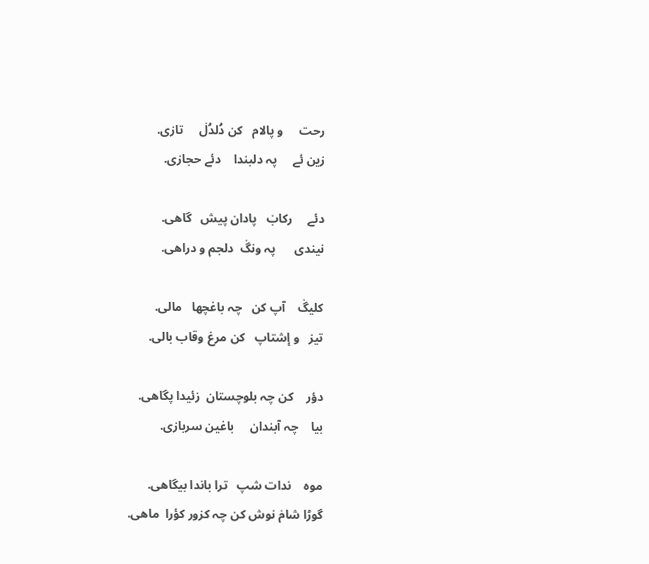رحت     و پالام   کن دُلدُلٰ     تازی.
زین ئے     پہ دلبندا    دئے حجازی.

دئے     رکابٰ   پادان پیش   گاهی.
نیندی      پہ ونگٰ  دلجم و دراهی.

کلیگٰ    آپ کن   چہ باغچها   مالی.
تیز   و إشتاپ   کن مرغ وقاب بالی.

دؤر    کن چہ بلوچستان  زئیدا پگاهی.
بیا    چہ آبندان     باغین سربازی.

موه    ندات شپ   ترا باندا بیگاهی.
گوڑا شامٰ نوش کن چہ کزور کؤرا  ماهی.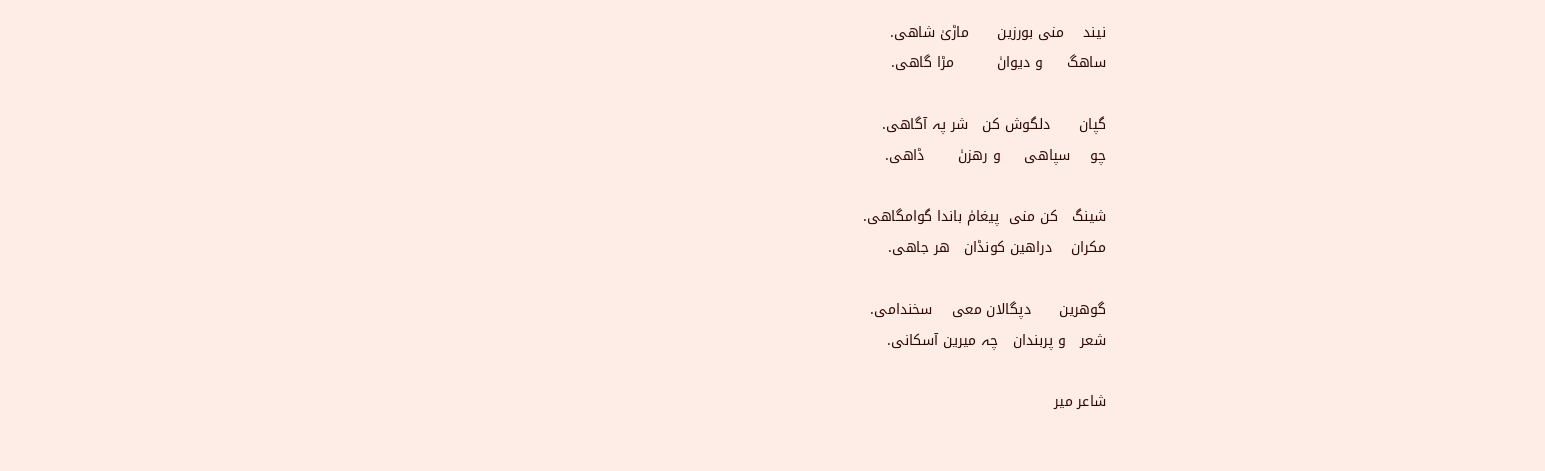نیند    منی بورزین      ماڑیٰ شاهی.
ساهگ     و دیوانٰ         مڑا گاهی.

گپان      دلگوش کن   شر پہ آگاهی.
چو    سپاهی     و رهزنٰ       ڈاهی.

شینگ   کن منی  پیغامٰ باندا گوامگاهی.
مکران    دراهین کونڈان   هر جاهی.

گوهرین      دپگالان معی    سخندامی.
شعر   و پربندان   چہ میرین آسکانی.

شاعر میر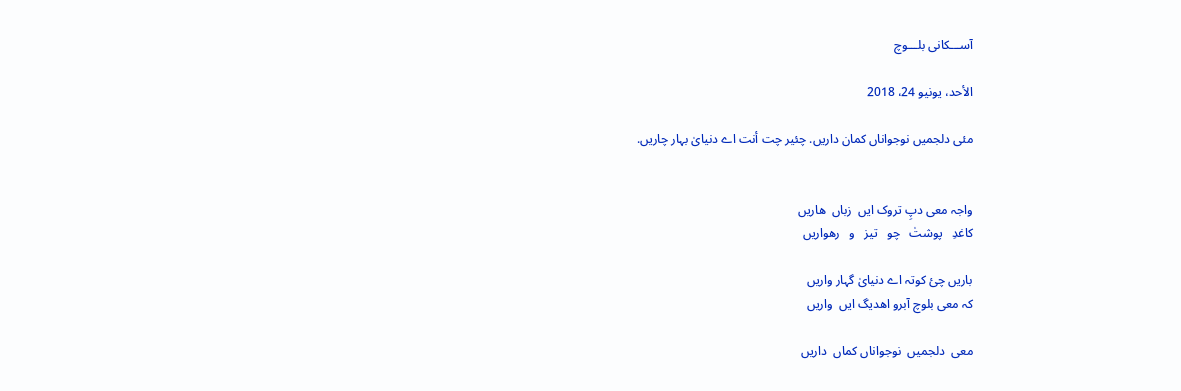آســـکانی بلـــوچ

الأحد، يونيو 24، 2018

مئی دلجمیں نوجواناں کمان داریں. چئیر چت أنت اے دنیایٰ بہار چاریں.


واجہ معی دپِ تروک ایں  زباں  ھاریں
کاغدِ   پوشتٰ   چو   تیز   و   رھواریں

باریں چئ کوتہ اے دنیایٰ گہار واریں
کہ معی بلوچ آبرو اھدیگ ایں  واریں

معی  دلجمیں  نوجواناں کماں  داریں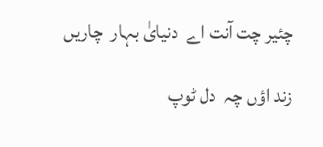چئیر چت آنت اے  دنیایٰ بہار  چاریں

زند اؤں چہ  دل ٹوپ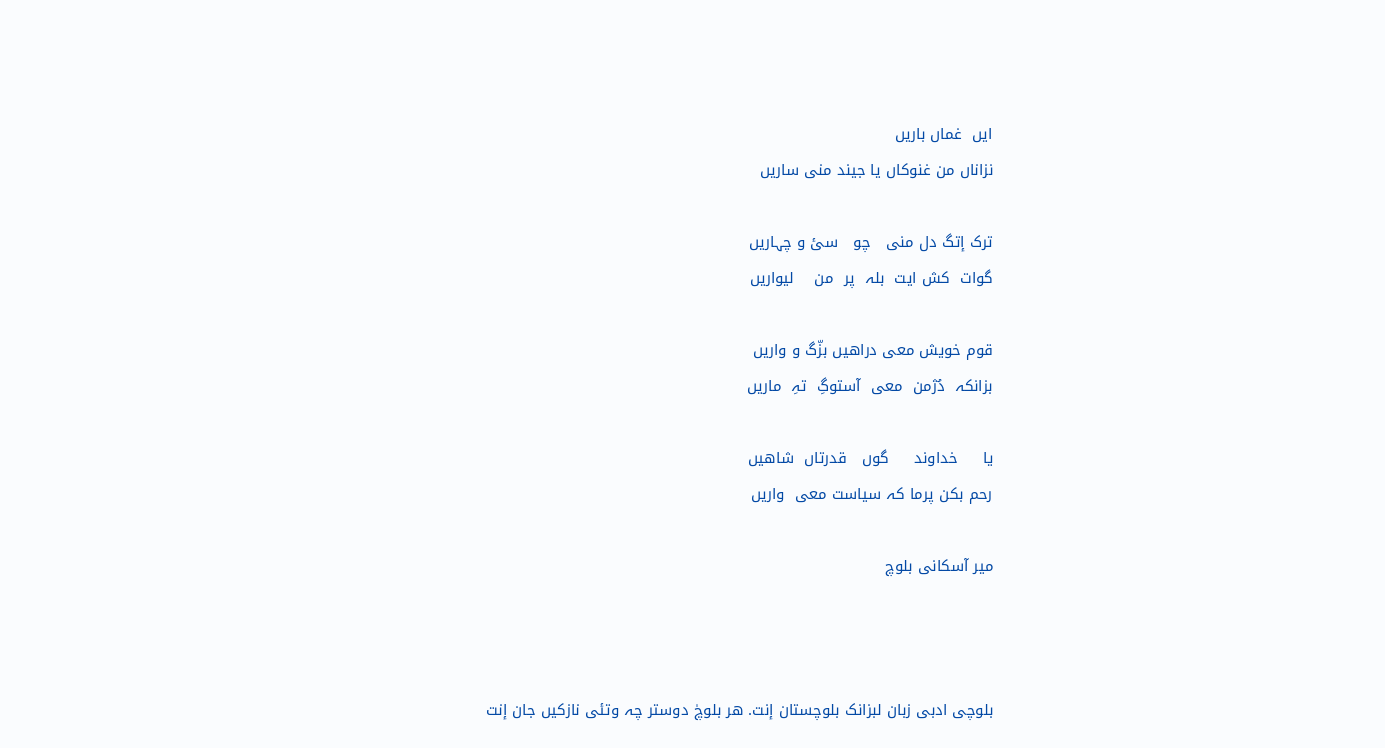ایں  غماں باریں
نزاناں من غنوکاں یا جیند منی ساریں

ترک إتگ دل منی   چو   سئ و چہاریں
گوات  کش ایت  بلہ  پر  من    لیواریں

قوم خویش معی دراھیں بزّگ و واریں
بزانکہ  دُژمن  معی  آستوگِ  تہِ  ماریں

یا     خداوند     گوں   قدرتاں  شاھیں
رحم بکن پرما کہ سیاست معی  واریں

میر آسکانی بلوچ



بلوچی ادبی زبان لبزانک بلوچستان إنت. ھر بلوچٰ دوستر چہ وتئی نازکیں جان إنت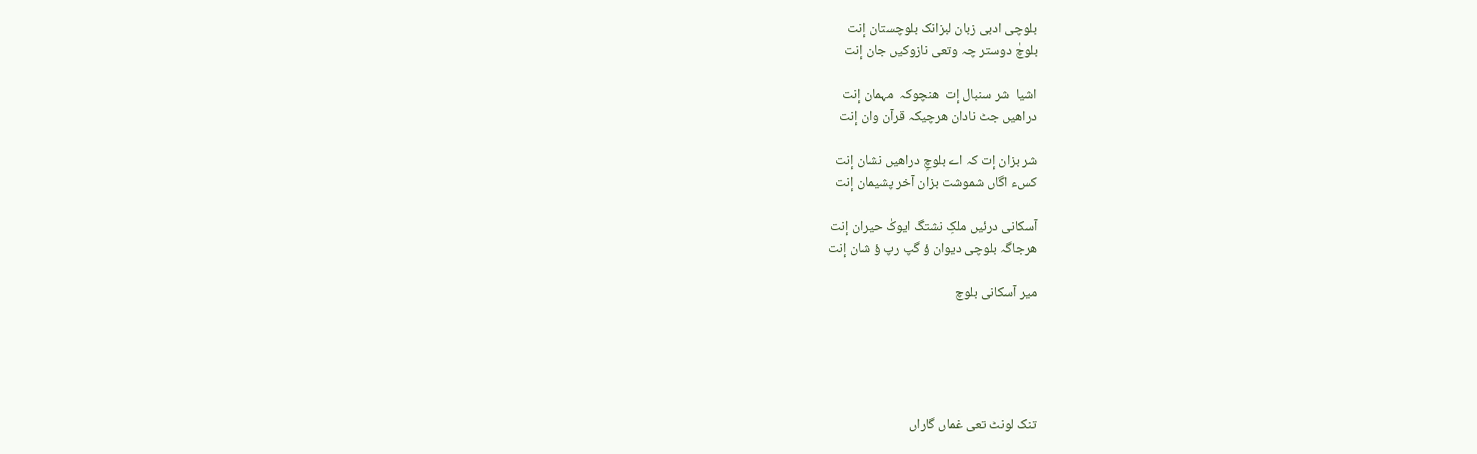بلوچی ادبی زبان لبزانک بلوچستان إنت
بلوچٰ دوستر چہ وتعی نازوکیں جان إنت

اشیا  شر سنبال إت  ھنچوکہ  مہمان إنت
دراھیں جٹ نادان ھرچیکہ قرآن وان إنت

شر بزان إت کہ اے بلوچِ دراھیں نشان إنت
کسء اگاں شموشت بزان آخر پشیمان إنت

آسکانی درئیں ملکِ نشتگ ایوکٰ حیران إنت
ھرجاگہ بلوچی دیوان ؤ گپ رپ ؤ شان إنت

میر آسکانی بلوچ





تنک لونٹ تعی غماں گاراں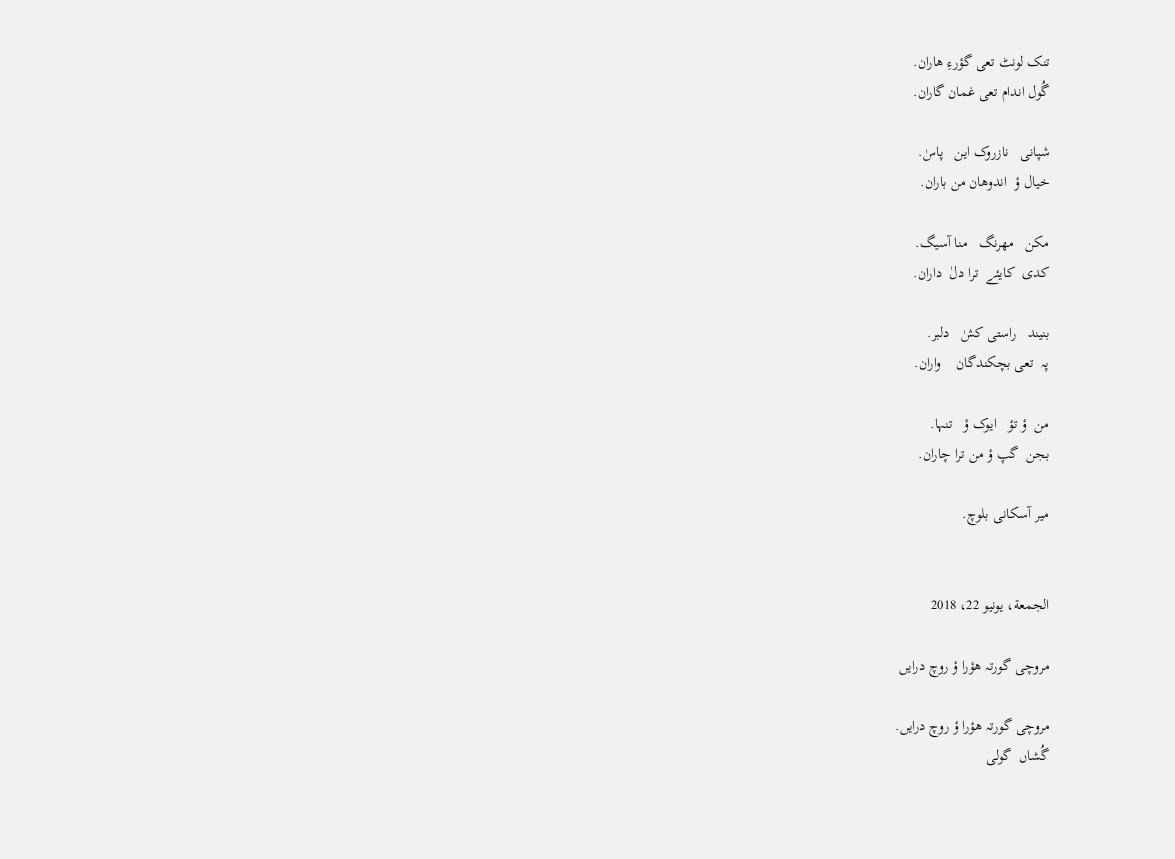تنک لونٹ تعی گؤرءِ ھاران.
گُول اندام تعی غمان گاران.

شپانی   نازروک این   پاسٰ.
خیال ؤ  اندوهان من باران.

مکن   مھرنگ   منا آسیگ.
کدی  کایئے  ترا دلٰ  داران.

بنیند   راستی کشٰ   دلبر.
پہ  تعی بچکندگان    واران.

من  ؤ تؤ   ایوک ؤ   تنہا.
بجن  گپ ؤ من ترا چاران.

میر آسکانی بلوچ.


الجمعة، يونيو 22، 2018

مروچی گورتہ ھؤرا ؤ روچ درایں

مروچی گورتہ ھؤرا ؤ روچ درایں.
گُشاں  گولی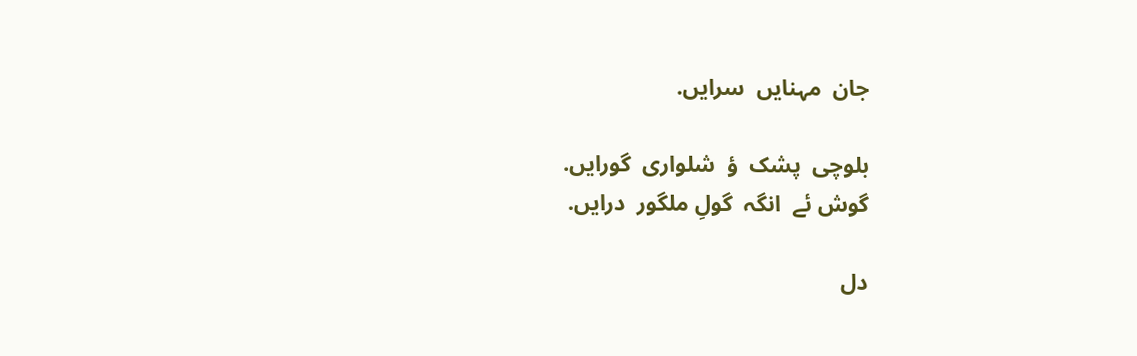جان  مہنایں  سرایں.

بلوچی  پشک  ؤ  شلواری  گورایں.
گوش ئے  انگہ  گولِ ملگور  درایں.

دل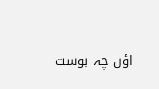اؤں چہ بوست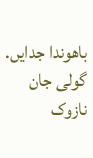باھوندا جدایں.
گولی جان نازوک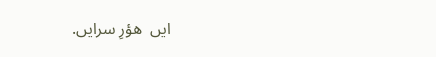ایں  ھؤرِ سرایں.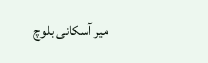میر آسکانی بلوچ